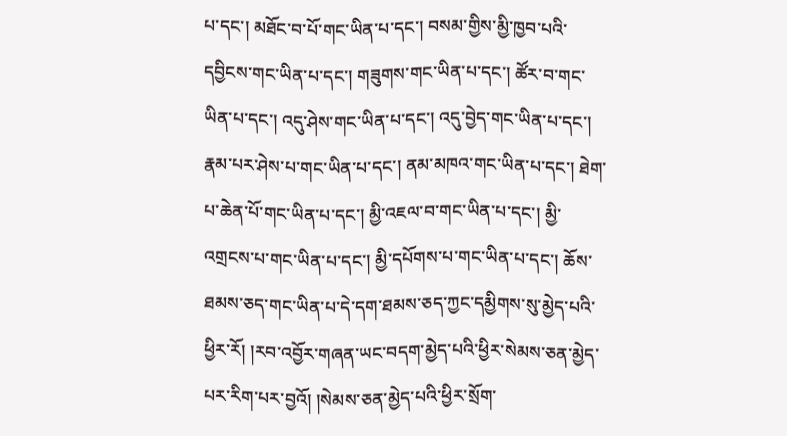པ་དང་། མཐོང་བ་པོ་གང་ཡིན་པ་དང་། བསམ་གྱིས་མྱི་ཁྱབ་པའི་དབྱིངས་གང་ཡིན་པ་དང་། གཟུགས་གང་ཡིན་པ་དང་། ཚོར་བ་གང་ཡིན་པ་དང་། འདུ་ཤེས་གང་ཡིན་པ་དང་། འདུ་བྱེད་གང་ཡིན་པ་དང་། རྣམ་པར་ཤེས་པ་གང་ཡིན་པ་དང་། ནམ་མཁའ་གང་ཡིན་པ་དང་། ཐེག་པ་ཆེན་པོ་གང་ཡིན་པ་དང་། མྱི་འཇལ་བ་གང་ཡིན་པ་དང་། མྱི་འགྲངས་པ་གང་ཡིན་པ་དང་། མྱི་དཔོགས་པ་གང་ཡིན་པ་དང་། ཆོས་ཐམས་ཅད་གང་ཡིན་པ་དེ་དག་ཐམས་ཅད་ཀྱང་དམྱིགས་སུ་མྱེད་པའི་ཕྱིར་རོ། །རབ་འབྱོར་གཞན་ཡང་བདག་མྱེད་པའི་ཕྱིར་སེམས་ཅན་མྱེད་པར་རིག་པར་བྱའོ། །སེམས་ཅན་མྱེད་པའི་ཕྱིར་སྲོག་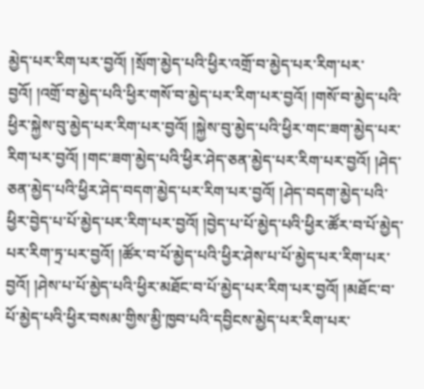མྱེད་པར་རིག་པར་བྱའོ། །སྲོག་མྱེད་པའི་ཕྱིར་འགྲོ་བ་མྱེད་པར་རིག་པར་བྱའོ། །འགྲོ་བ་མྱེད་པའི་ཕྱིར་གསོ་བ་མྱེད་པར་རིག་པར་བྱའོ། །གསོ་བ་མྱེད་པའི་ཕྱིར་སྐྱེས་བུ་མྱེད་པར་རིག་པར་བྱའོ། །སྐྱེས་བུ་མྱེད་པའི་ཕྱིར་གང་ཟག་མྱེད་པར་རིག་པར་བྱའོ། །གང་ཟག་མྱེད་པའི་ཕྱིར་ཤེད་ཅན་མྱེད་པར་རིག་པར་བྱའོ། །ཤེད་ཅན་མྱེད་པའི་ཕྱིར་ཤེད་བདག་མྱེད་པར་རིག་པར་བྱའོ། །ཤེད་བདག་མྱེད་པའི་ཕྱིར་བྱེད་པ་པོ་མྱེད་པར་རིག་པར་བྱའོ། །བྱེད་པ་པོ་མྱེད་པའི་ཕྱིར་ཚོར་བ་པོ་མྱེད་པར་རིག་ཏྲ་པར་བྱའོ། །ཚོར་བ་པོ་མྱེད་པའི་ཕྱིར་ཤེས་པ་པོ་མྱེད་པར་རིག་པར་བྱའོ། །ཤེས་པ་པོ་མྱེད་པའི་ཕྱིར་མཐོང་བ་པོ་མྱེད་པར་རིག་པར་བྱའོ། །མཐོང་བ་པོ་མྱེད་པའི་ཕྱིར་བསམ་གྱིས་མྱི་ཁྱབ་པའི་དབྱིངས་མྱེད་པར་རིག་པར་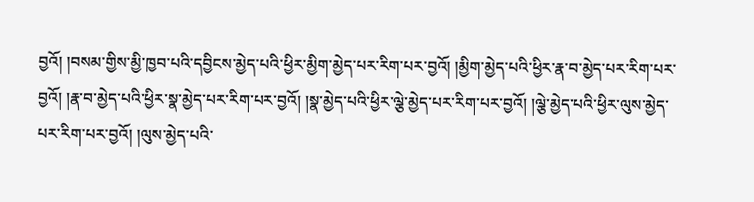བྱའོ། །བསམ་གྱིས་མྱི་ཁྱབ་པའི་དབྱིངས་མྱེད་པའི་ཕྱིར་མྱིག་མྱེད་པར་རིག་པར་བྱའོ། །མྱིག་མྱེད་པའི་ཕྱིར་རྣ་བ་མྱེད་པར་རིག་པར་བྱའོ། །རྣ་བ་མྱེད་པའི་ཕྱིར་སྣ་མྱེད་པར་རིག་པར་བྱའོ། །སྣ་མྱེད་པའི་ཕྱིར་ལྕེ་མྱེད་པར་རིག་པར་བྱའོ། །ལྕེ་མྱེད་པའི་ཕྱིར་ལུས་མྱེད་པར་རིག་པར་བྱའོ། །ལུས་མྱེད་པའི་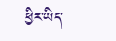ཕྱིར་ཡིད་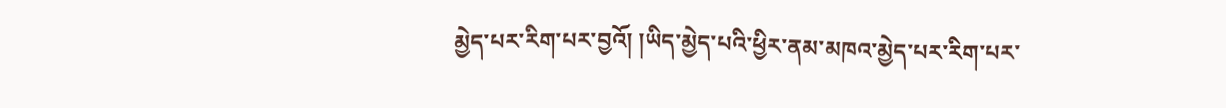མྱེད་པར་རིག་པར་བྱའོ། །ཡིད་མྱེད་པའི་ཕྱིར་ནམ་མཁའ་མྱེད་པར་རིག་པར་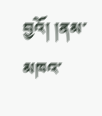བྱའོ། །ནམ་མཁའ་